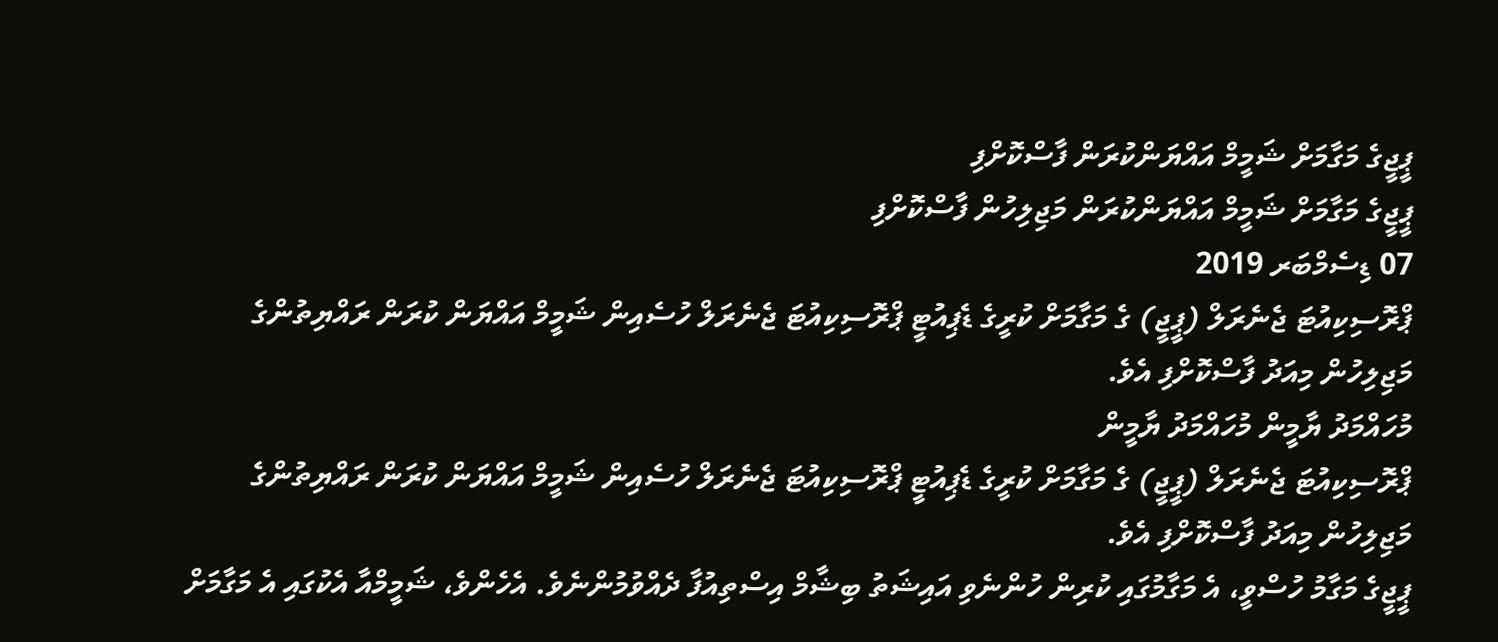ޕީޖީގެ މަގާމަށް ޝަމީމް އައްޔަންކުރަން ފާސްކޮށްފި
ޕީޖީގެ މަގާމަށް ޝަމީމް އައްޔަންކުރަން މަޖިލިހުން ފާސްކޮށްފި
07 ޑިސެމްބަރ 2019
ޕްރޮސިކިއުޓަ ޖެނެރަލް (ޕީޖީ) ގެ މަގާމަށް ކުރީގެ ޑެޕިއުޓީ ޕްރޮސިކިއުޓަ ޖެނެރަލް ހުސެއިން ޝަމީމް އައްޔަން ކުރަން ރައްޔިތުންގެ މަޖިލިހުން މިއަދު ފާސްކޮށްފި އެވެ.
މުހައްމަދު ޔާމީން މުހައްމަދު ޔާމީން
ޕްރޮސިކިއުޓަ ޖެނެރަލް (ޕީޖީ) ގެ މަގާމަށް ކުރީގެ ޑެޕިއުޓީ ޕްރޮސިކިއުޓަ ޖެނެރަލް ހުސެއިން ޝަމީމް އައްޔަން ކުރަން ރައްޔިތުންގެ މަޖިލިހުން މިއަދު ފާސްކޮށްފި އެވެ.
ޕީޖީގެ މަގާމު ހުސްވީ، އެ މަގާމުގައި ކުރިން ހުންނެވި އައިޝަތު ބިޝާމް އިސްތިއުފާ ދެއްވުމުންނެވެ. އެހެންވެ، ޝަމީމްއާ އެކުގައި އެ މަގާމަށް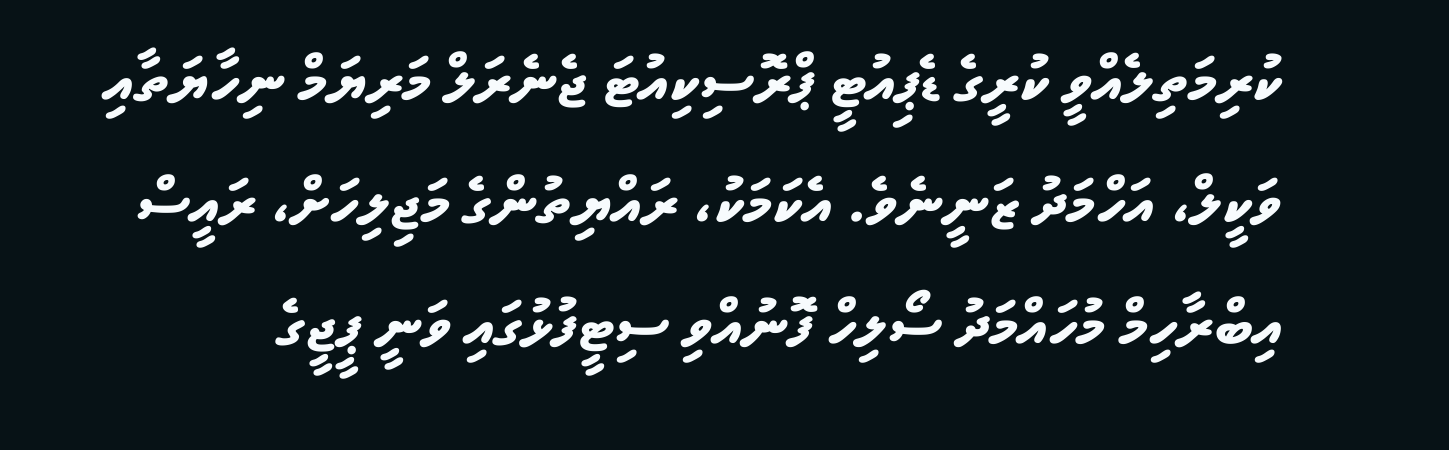ކުރިމަތިލެއްވީ ކުރީގެ ޑެޕިއުޓީ ޕްރޮސިކިއުޓަ ޖެނެރަލް މަރިޔަމް ނިހާޔަތާއި ވަކީލް، އަހްމަދު ޒަނީނެވެ. އެކަމަކު، ރައްޔިތުންގެ މަޖިލިހަށް، ރައީސް އިބްރާހިމް މުހައްމަދު ސޯލިހް ފޮނުއްވި ސިޓީފުޅުގައި ވަނީ ޕީޖީގެ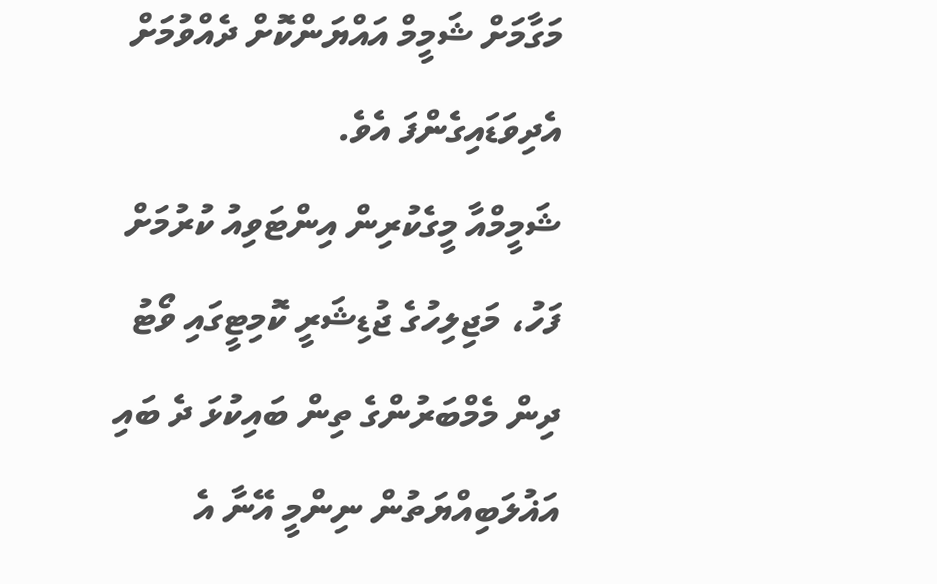މަގާމަށް ޝަމީމް އައްޔަންކޮށް ދެއްވުމަށް އެދިވަޑައިގެންފަ އެވެ.
ޝަމީމްއާ މީގެކުރިން އިންޓަވިއު ކުރުމަށް ފަހު، މަޖިލިހުގެ ޖުޑިޝަރީ ކޮމިޓީގައި ވޯޓު ދިން މެމްބަރުންގެ ތިން ބައިކުޅަ ދެ ބައި އަޣުލަބިއްޔަތުން ނިންމީ އޭނާ އެ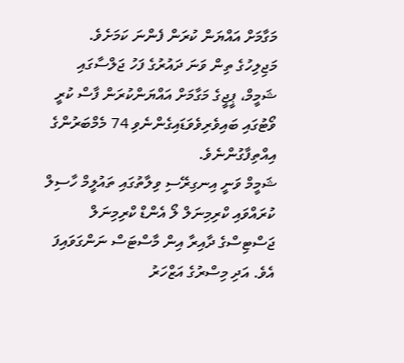މަގާމަށް އައްޔަން ކުރަން ފެންނަ ކަމަށެވެ.
މަޖިލިހުގެ ތިން ވަނަ ދައުރުގެ ފަހު ޖަލްސާގައި ޝަމީމް، ޕީޖީގެ މަގާމަށް އައްޔަންކުރަން ފާސް ކުރީ ވޯޓުގައި ބައިވެރިވެވަޑައިގެންނެވި 74 މެމްބަރުންގެ އިއްތިފާގުންނެވެ.
ޝަމީމް ވަނީ އިނގިރޭސި ވިލާތުގައި ތައުލީމް ހާސިލް ކުރައްވައި ކްރިމިނަލް ލޯ އެންޑް ކްރިމިނަލް ޖަސްޓިސްގެ ދާއިރާ އިން މާސްޓަސް ނަންގަވައިފަ އެވެ. އަދި މިސްރުގެ އަޒްހަރު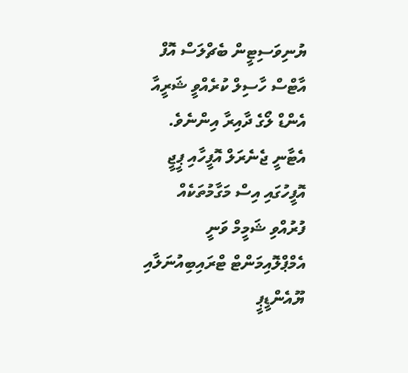ޔުނިވަސިޓީން ބެޗްލަސް އޮފް އާޓްސް ހާސިލް ކުރެއްވީ ޝަރީއާ އެންޑް ލޯގެ ދާއިރާ އިންނެވެ.
އެޓާނީ ޖެނެރަލް އޮފީހާއި ޕީޖީ އޮފީހުގައި އިސް މަގާމުތަކެއް ފުރުއްވި ޝަމީމް ވަނީ އެމްޕްލޮއިމަންޓް ޓްރައިބިއުނަލާއި ޔޫއެންޑީޕީ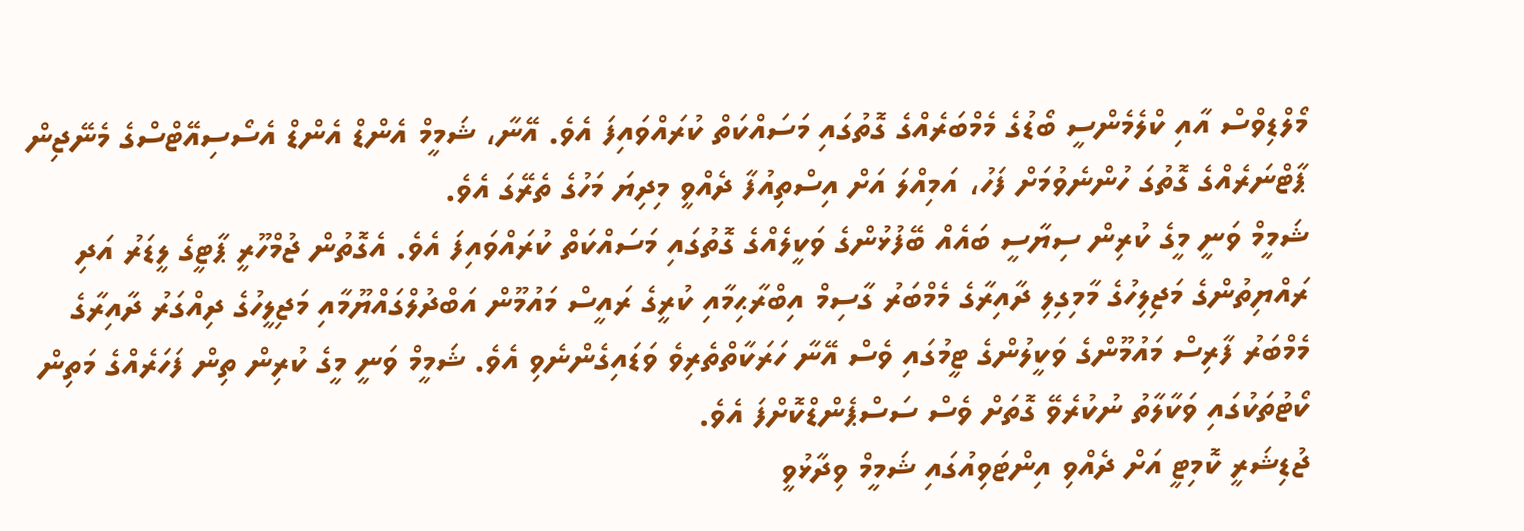މޯލްޑިވްސް އާއި ކްލެމެންސީ ބޯޑުގެ މެމްބަރެއްގެ ގޮތުގައި މަސައްކަތް ކުރައްވައިފަ އެވެ. އޭނާ، ޝަމީމް އެންޑް އެންޑް އެސޯސިއޭޓްސްގެ މެނޭޖިން ޕާޓްނަރެއްގެ ގޮތުގަ ހުންނެވުމަށް ފަހު، އަމިއްލަ އަށް އިސްތިއުފާ ދެއްވީ މިދިޔަ މަހުގެ ތެރޭގަ އެވެ.
ޝަމީމް ވަނީ މީގެ ކުރިން ސިޔާސީ ބައެއް ބޭފުޅުންގެ ވަކީލެއްގެ ގޮތުގައި މަސައްކަތް ކުރައްވައިފަ އެވެ. އެގޮތުން ޖުމްހޫރީ ޕާޓީގެ ލީޑަރު އަދި ރައްޔިތުންގެ މަޖިލިހުގެ މާމިގިލި ދާއިރާގެ މެމްބަރު ގާސިމް އިބްރާޙިމާއި ކުރީގެ ރައީސް މައުމޫން އަބްދުލްގައްޔޫމާއި މަޖިލީހުގެ ދިއްގަރު ދާއިރާގެ މެމްބަރު ފާރިސް މައުމޫންގެ ވަކީލުންގެ ޓީމުގައި ވެސް އޭނާ ހަރަކާތްތެރިވެ ވަޑައިގެންނެވި އެވެ. ޝަމީމް ވަނީ މީގެ ކުރިން ތިން ފަހަރެއްގެ މަތިން ކޯޓުތަކުގައި ވަކާލާތު ނުކުރެވޭ ގޮތަށް ވެސް ސަސްޕެންޑްކޮށްފަ އެވެ.
ޖުޑިޝަރީ ކޮމިޓީ އަށް ދެއްވި އިންޓަވިއުގައި ޝަމީމް ވިދާޅުވީ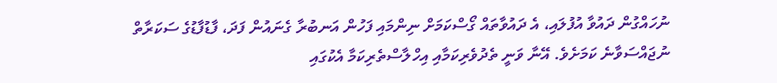ނުހައްގުން ދައުވާ އުފުލައި، އެ ދައުވާތައް ގޯސްކަމަށް ނިންމައި ފަހުން އަނބުރާ ގެނައުން ފަދަ، ފާޑުފާޑުގެ ސަކަރާތް ނުޖައްސަވާނެ ކަމަށެވެ. އޭނާ ވަނީ ތެދުވެރިކަމާއި އިހްލާސްތެރިކަމާ އެކުގައި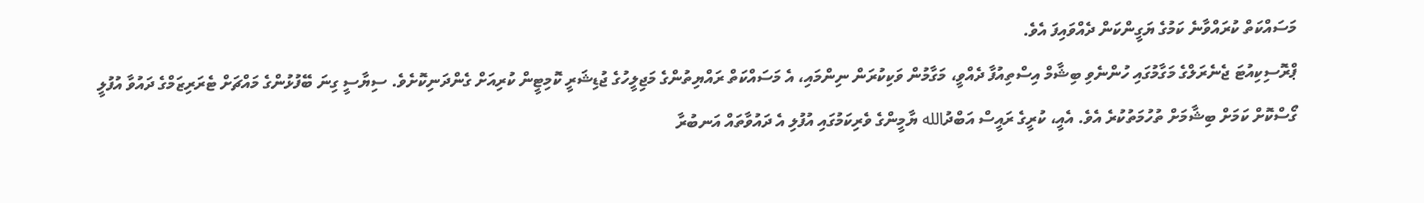މަސައްކަތް ކުރައްވާނެ ކަމުގެ ޔަގީންކަން ދެއްވައިފަ އެވެ.
ޕްރޮސިކިއުޓަ ޖެނެރަލްގެ މަގާމުގައި ހުންނެވި ބިޝާމް އިސްތިއުފާ ދެއްވީ، މަގާމުން ވަކިކުރަން ނިންމައި، އެ މަސައްކަތް ރައްޔިތުންގެ މަޖިލީހުގެ ޖުޑިޝަރީ ކޮމިޓީން ކުރިއަށް ގެންދަނިކޮށެވެ. ސިޔާސީ ގިނަ ބޭފުޅުންގެ މައްޗަށް ޓެރަރިޒަމްގެ ދައުވާ އުފުލީ ގޯސްކޮށް ކަމަށް ބިޝާމަށް ތުހުމަތުކުރެ އެވެ. އެއީ، ކުރީގެ ރައީސް އަބްދުالله ޔާމީންގެ ވެރިކަމުގައި އުފުލި އެ ދައުވާތައް އަނބުރާ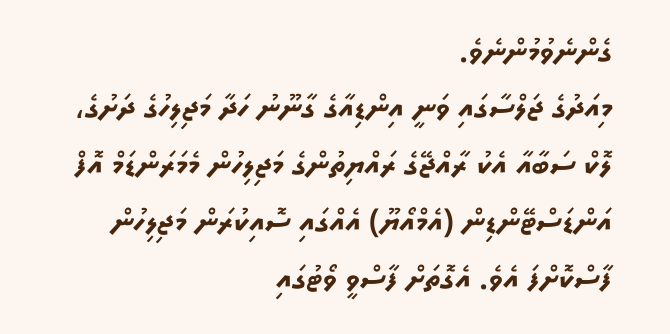ގެންނެވުމުންނެވެ.
މިއަދުގެ ޖަލްސާގައި ވަނީ އިންޑިއާގެ ގާނޫނު ހަދާ މަޖިލިހުގެ ދަށުގެ، ލޮކް ސަބާއާ އެކު ރާއްޖޭގެ ރައްޔިތުންގެ މަޖިލިހުން މެމަރަންޑަމް އޮފް އަންޑަސްޓޭންޑިން (އެމްއޯޔޫ) އެއްގައި ސޮއިކުރަން މަޖިލިހުން ފާސްކޮށްފަ އެވެ. އެގޮތަށް ފާސްވީ ވޯޓުގައި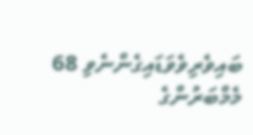ބައިވެރިވެވަޑައިގެންނެވި 68 މެމްބަރުންގެ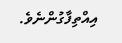އިއްތިފާގުންނެވެ.